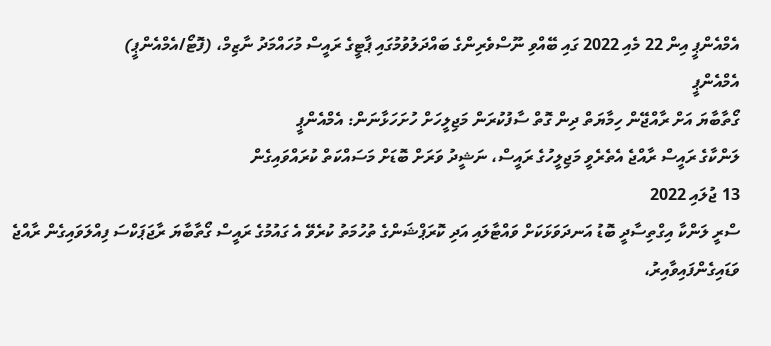އެމްއެންޕީ އިން 22 މެއި 2022 ގައި ބޭއްވި ނޫސްވެރިންގެ ބައްދަލުވުމުގައި ޕާޓީގެ ރައީސް މުހައްމަދު ނާޒިމް، (ފޮޓޯ/އެމްއެންޕީ)
އެމްއެންޕީ
ގޯތާބާޔަ އަށް ރާއްޖޭން ހިމާޔަތް ދިން ގޮތް ސާފުކުރަން މަޖިލީހަށް ހުށަހަޅާނަން: އެމްއެންޕީ
ލަންކާގެ ރައީސް ރާއްޖެ އެތެރެވީ މަޖިލީހުގެ ރައީސް، ނަޝީދު ވަރަށް ބޮޑަށް މަސައްކަތް ކުރައްވައިގެން
13 ޖުލައި 2022
ސްރީ ލަންކާ އިގްތިސާދީ ބޮޑު އަނދަވަޅަކަށް ވައްޓާލައި އަދި ކޮރަޕްޝަންގެ ތުހުމަތު ކުރެވޭ އެ ގައުމުގެ ރައީސް ގޯތާބާޔަ ރާޖަޕަކްސަ ފިއްލަވައިގެން ރާއްޖެ ވަޑައިގެންފައިވާއިރު،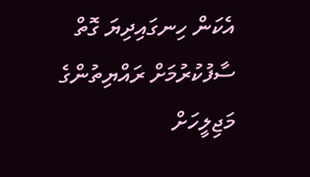އެކަން ހިނގައިދިޔަ ގޮތް ސާފުކުރުމަށް ރައްޔިތުންގެ މަޖިލީހަށް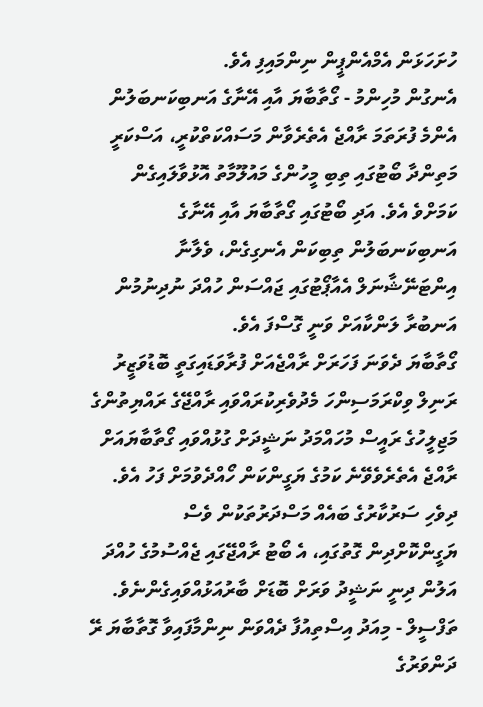ހުށަހަޅަން އެމްއެންޕީން ނިންމައިފި އެވެ.
އެނގުން މުހިންމު - ގޯތާބާޔަ އާއި އޭނާގެ އަނބިކަނބަލުން އެންމެ ފުރަތަމަ ރާއްޖެ އެތެރެވާން މަސައްކަތްކުރީ، އަސްކަރީ މަތިންދާ ބޯޓުގައި ތިބި މީހުންގެ މައުލޫމާތު އޮޅުވާލައިގެން ކަމަށްވެ އެވެ. އަދި ބޯޓުގައި ގޯތާބާޔަ އާއި އޭނާގެ އަނބިކަނބަލުން ތިބިކަން އެނގިގެން، ވެލާނާ އިންޓަނޭޝާނަލް އެއާޕޯޓުގައި ޖައްސަން ހުއްދަ ނުދިނުމުން އަނބުރާ ލަންކާއަށް ވަނީ ގޮސްފަ އެވެ.
ގޯތާބާޔަ ދެވަނަ ފަހަރަށް ރާއްޖެއަށް ފުރާވަޑައިގަތީ ބޮޑުވަޒީރު ރަނިލް ވިކްރަމަސިންހަ މެދުވެރިކުރައްވައި ރާއްޖޭގެ ރައްޔިތުންގެ މަޖިލީހުގެ ރައީސް މުހައްމަދު ނަޝީދަށް ގުޅުއްވައި ގޯތާބާޔައަށް ރާއްޖެ އެތެރެވެވޭނެ ކަމުގެ ޔަގީންކަން ހޯއްދެވުމަށް ފަހު އެވެ. ދިވެހި ސަރުކާރުގެ ބައެއް މަސްދަރުތަކުން ވެސް ޔަގީންކޮށްދިން ގޮތުގައި، އެ ބޯޓު ރާއްޖޭގައި ޖެއްސުމުގެ ހުއްދަ އަލުން ދިނީ ނަޝީދު ވަރަށް ބޮޑަށް ބާރުއަޅުއްވައިގެންނެވެ.
ތަފްސީލް - މިއަދު އިސްތިއުފާ ދެއްވަން ނިންމާފައިވާ ގޮތާބާޔަ ރޭ ދަންވަރުގެ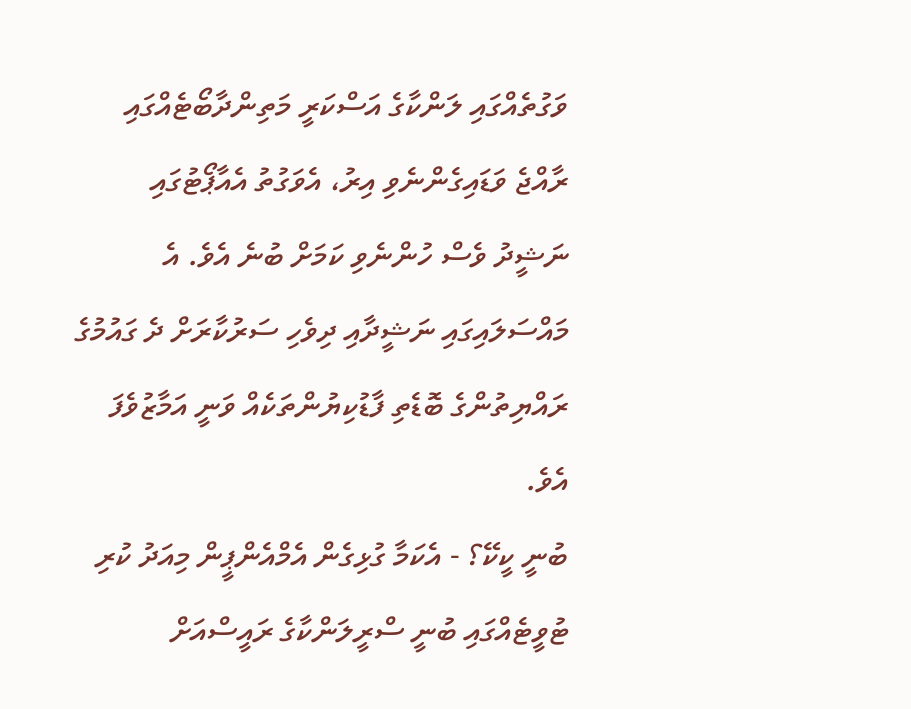ވަގުތެއްގައި ލަންކާގެ އަސްކަރީ މަތިންދާބޯޓެއްގައި ރާއްޖެ ވަޑައިގެންނެވި އިރު، އެވަގުތު އެއާޕޯޓުގައި ނަޝީދު ވެސް ހުންނެވި ކަމަށް ބުނެ އެވެ. އެ މައްސަލައިގައި ނަޝީދާއި ދިވެހި ސަރުކާރަށް ދެ ގައުމުގެ ރައްޔިތުންގެ ބޮޑެތި ފާޑުކިޔުންތަކެއް ވަނީ އަމާޒުވެފަ އެވެ.
ބުނީ ކީކޭ؟ - އެކަމާ ގުޅިގެން އެމްއެންޕީން މިއަދު ކުރި ޓުވީޓެއްގައި ބުނީ ސްރީލަންކާގެ ރައީސްއަށް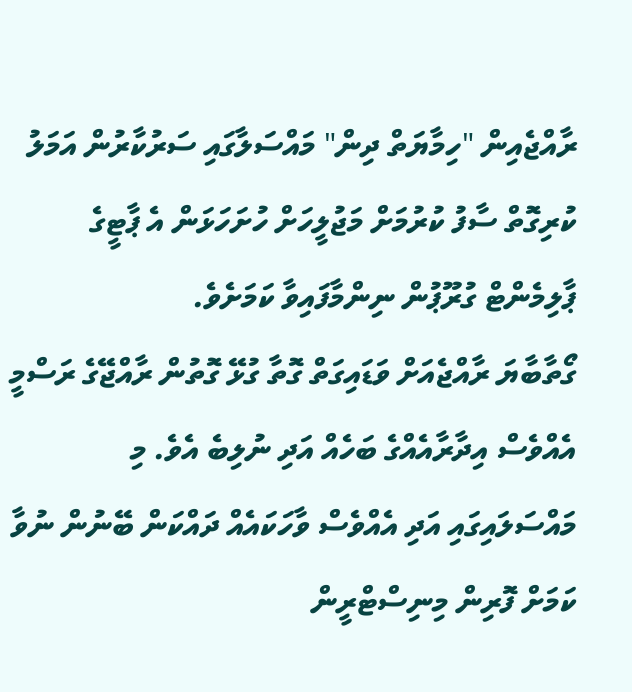ރާއްޖެއިން "ހިމާޔަތް ދިން" މައްސަލާގައި ސަރުކާރުން އަމަލު ކުރިގޮތް ސާފު ކުރުމަށް މަޖުލީހަށް ހުށަހަޅަން އެ ޕާޓީގެ ޕާލިމެންޓް ގުރޫޕުން ނިންމާފައިވާ ކަމަށެވެ.
ގޯތާބާޔަ ރާއްޖެއަށް ވަޑައިގަތް ގޮތާ ގުޅޭ ގޮތުން ރާއްޖޭގެ ރަސްމީ އެއްވެސް އިދާރާއެއްގެ ބަހެއް އަދި ނުލިބެ އެވެ. މި މައްސަލައިގައި އަދި އެއްވެސް ވާހަކައެއް ދައްކަން ބޭނުން ނުވާ ކަމަށް ފޮރިން މިނިސްޓްރީން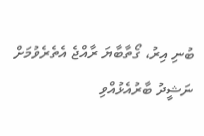ބުނި އިރު، ގޯތާބާޔަ ރާއްޖެ އެތެރެވުމަށް ނަޝީދު ބާރުއެޅުއްވި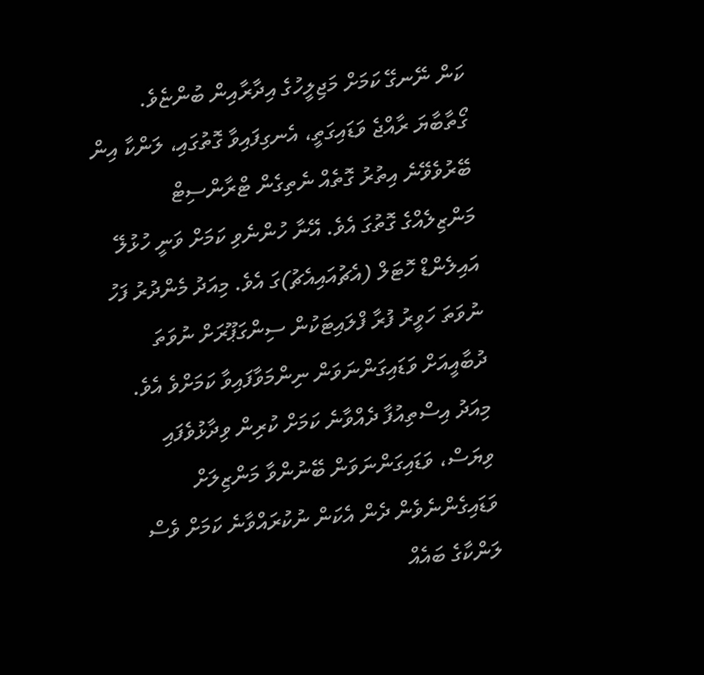ކަން ނޭނގޭ ކަމަށް މަޖިލީހުގެ އިދާރާއިން ބުންޏެވެ.
ގޯތާބާޔަ ރާއްޖެ ވަޑައިގަތީ، އެނގިފައިވާ ގޮތުގައި، ލަންކާ އިން ބޭރުވެވޭނެ އިތުރު ގޮތެއް ނެތިގެން ޓްރާންސިޓް މަންޒިލެއްގެ ގޮތުގަ އެވެ. އޭނާ ހުންނެވި ކަމަށް ވަނީ ހުޅުލޭ އައިލެންޑް ހޮޓަލް (އެޗުއައިއެޗު)ގަ އެވެ. މިއަދު މެންދުރު ފަހު ނުވަތަ ހަވީރު ފުރާ ފްލައިޓަކުން ސިންގަޕޫރަށް ނުވަތަ ދުބާއީއަށް ވަޑައިގަންނަވަން ނިންމަވާފައިވާ ކަމަށްވެ އެވެ.
މިއަދު އިސްތިއުފާ ދެއްވާނެ ކަމަށް ކުރިން ވިދާޅުވެފައި ވިޔަސް، ވަޑައިގަންނަވަން ބޭނުންވާ މަންޒިލަށް ވަޑައިގެންނެވެން ދެން އެކަން ނުކުރައްވާނެ ކަމަށް ވެސް ލަންކާގެ ބައެއް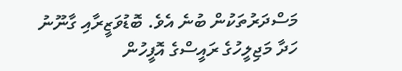މަސްދަރުތަކުން ބުނެ އެވެ. ބޮޑުވަޒީރާއި ގާނޫނު ހަދާ މަޖިލީހުގެ ރައީސްގެ އޮފީހުން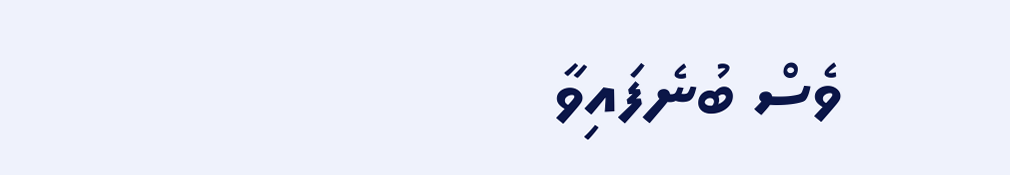ވެސް ބުނެފައިވާ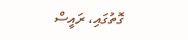ގޮތުގައި، ރައީސް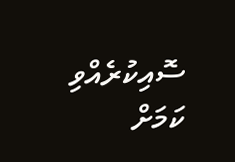ސޮއިކުރެއްވި ކަމަށް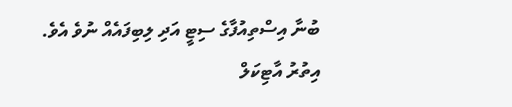ބުނާ އިސްތިއުފާގެ ސިޓީ އަދި ލިބިފައެއް ނުވެ އެވެ.
އިތުރު އާޓިކަލް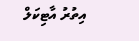އިތުރު އާޓިކަލް